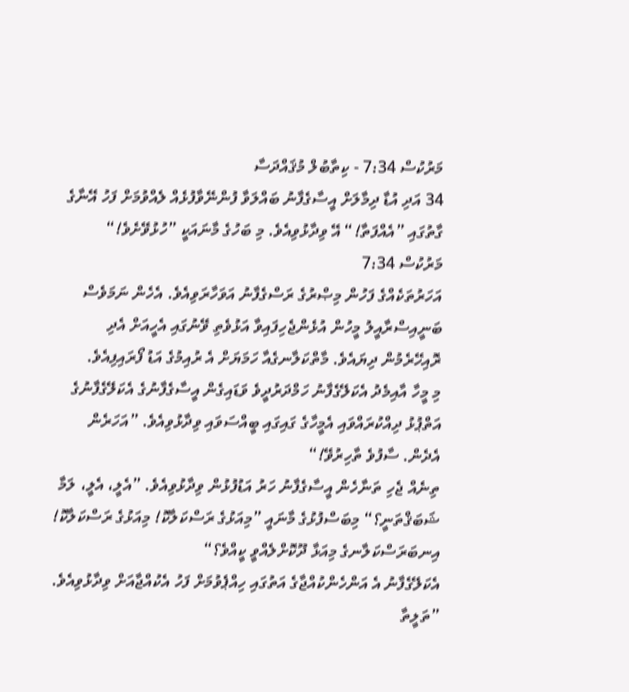މަރުކުސް 7:34 - ކިތާބުލް މުޤައްދަސާ
34 އަދި އުޑާ ދިމާލަށް އީސާގެފާނު ބައްލަވާ ފުންނޭވާފުޅެއް ލެއްވުމަށް ފަހު އޭނާގެ ގާތުގައި ”އެއްފަތާ!“ އޭ ވިދާޅުވިއެވެ. މި ބަހުގެ މާނައަކީ ”ހުޅުވޭށެވެ!“
މަރުކުސް 7:34
އަހަރުތަކެއްގެ ފަހުން މިޞްރުގެ ރަސްގެފާނު އަވަހާރަވިއެވެ. އެހެން ނަމަވެސް ބަނީއިސްރާއީލު މީހުން އުޅެންޖެހިފައިވާ އަޅުވެތި ވޭނުގައި އެހީއަށް އެދި ރޮއިހޭރެމުން ދިޔައެވެ. މާތްކަލާނގެއާ ހަމަޔަށް އެ ރުއިމުގެ އަޑު ފޯރައިފިއެވެ.
މި މީހާ އާއިމެދު އެކަލޭގެފާނު ހަމްދަރުދީވެ ވަޑައިގެން އީސާގެފާނުގެ އެކަލޭގެފާނުގެ އަތްޕުޅު ދިއްކުރައްވައި އެމީހާގެ ގައިގައި ބީއްސަވައި ވިދާޅުވިއެވެ. ”އަހަރެން އެދެން. ސާފުވެ ތާހިރުވޭ!“
ތިނެއް ޖެހި ތަނާހެން އީސާގެފާނު ހަރު އަޑުފުޅުން ވިދާޅުވިއެވެ. ”އެލީ، އެލީ، ލަމާ ޝަބަޤްތަނީ؟“ މިބަސްފުޅުގެ މާނައީ ”މިއަޅުގެ ރަސްކަލާކޮ! މިއަޅުގެ ރަސްކަލާކޮ! އިނބަރަސްކަލާނގެ މިއަޅާ ދޫކޮށްލެއްވީ ކީއްވެ؟“
އެކަލޭގެފާނު އެ އަންހެންކުއްޖާގެ އަތުގައި ހިއްޕެވުމަށް ފަހު އެކުއްޖާއަށް ވިދާޅުވިއެވެ. ”ތަލީތާ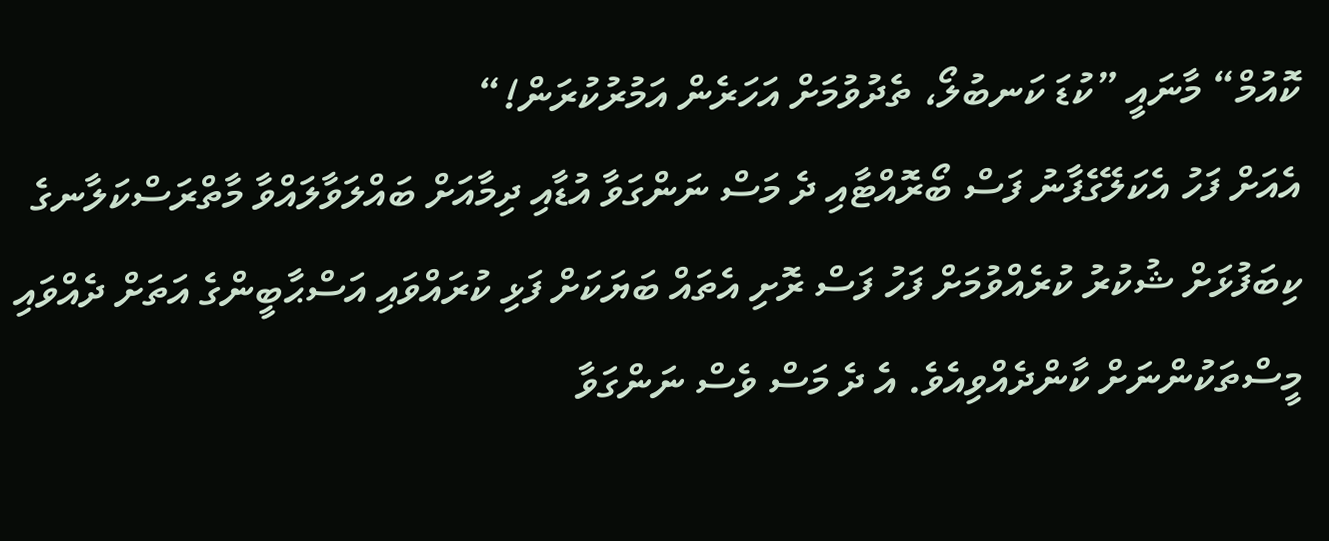ކޮއުމް“ މާނައީ ”ކުޑަ ކަނބުލޯ، ތެދުވުމަށް އަހަރެން އަމުރުކުރަން!“
އެއަށް ފަހު އެކަލޭގެފާނު ފަސް ބޯރޮއްޓާއި ދެ މަސް ނަންގަވާ އުޑާއި ދިމާއަށް ބައްލަވާލައްވާ މާތްރަސްކަލާނގެ ކިބަފުޅަށް ޝުކުރު ކުރެއްވުމަށް ފަހު ފަސް ރޮށި އެތައް ބަޔަކަށް ފަޅި ކުރައްވައި އަސްޙާބީންގެ އަތަށް ދެއްވައި މީސްތަކުންނަށް ކާންދެއްވިއެވެ. އެ ދެ މަސް ވެސް ނަންގަވާ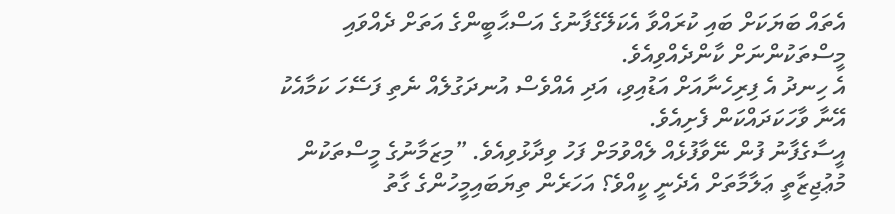އެތައް ބަޔަކަށް ބައި ކުރައްވާ އެކަލޭގެފާނުގެ އަސްޙާބީންގެ އަތަށް ދެއްވައި މީސްތަކުންނަށް ކާންދެއްވިއެވެ.
އެ ހިނދު އެ ފިރިހެނާއަށް އަޑުއިވި، އަދި އެއްވެސް އުނދަގުލެއް ނެތި ފަސޭހަ ކަމާއެކު އޭނާ ވާހަކަދައްކަން ފެށިއެވެ.
އީސާގެފާނު ފުން ނޭވާފުޅެއް ލެއްވުމަށް ފަހު ވިދާޅުވިއެވެ. ”މިޒަމާނުގެ މީސްތަކުން މުޢުޖިޒާތީ ޢަލާމާތަށް އެދެނީ ކީއްވެ؟ އަހަރެން ތިޔަބައިމީހުންގެ ގާތު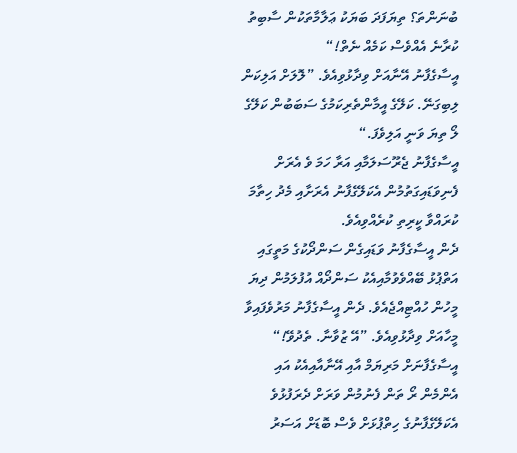ބުނަންތަ؟ ތިޔަފަދަ ބަޔަކު ޢަލާމާތަކުން ސާބިތު ކުރާނެ އެއްވެސް ކަމެއް ނެތް!“
އީސާގެފާނު އޭނާއަށް ވިދާޅުވިއެވެ. ”ލޮލަށް އަލިކަން ލިބިގަނޭ. ކަލޭގެ އީމާންތެރިކަމުގެ ސަބަބުން ކަލޭގެ ލޯ ތިޔަ ވަނީ އަލިވެފަ.“
އީސާގެފާނު ޖެރޫސަލަމާއި އަރާ ހަމަ ވެ އެރަށް ފެނިވަޑައިގަތުމުން އެކަލޭގެފާނު އެރަށާއި މެދު ހިތާމަ ކުރައްވާ ކީރިތި ކުރެއްވިއެވެ.
ދެން އީސާގެފާނު ވަޑައިގެން ސަންދޯކުގެ މަތީގައި އަތްޕުޅު ބޭއްވެވުމާއިއެކު ސަންދޯއް އުފުލަމުން ދިޔަ މީހުން ހުއްޓިއްޖެއެވެ. ދެން އީސާގެފާނު މަރުވެފައިވާ މީހާއަށް ވިދާޅުވިއެވެ. ”އޭ ޒުވާނާ. ތެދުވޭ!“
އީސާގެފާނަށް މަރިޔަމް އާއި އޭނާއާއިއެކު އައި އެންމެން ރޯ ތަން ފެނުމުން ވަރަށް ދެރަފުޅުވެ އެކަލޭގެފާނުގެ ހިތްޕުޅަށް ވެސް ބޮޑަށް އަސަރު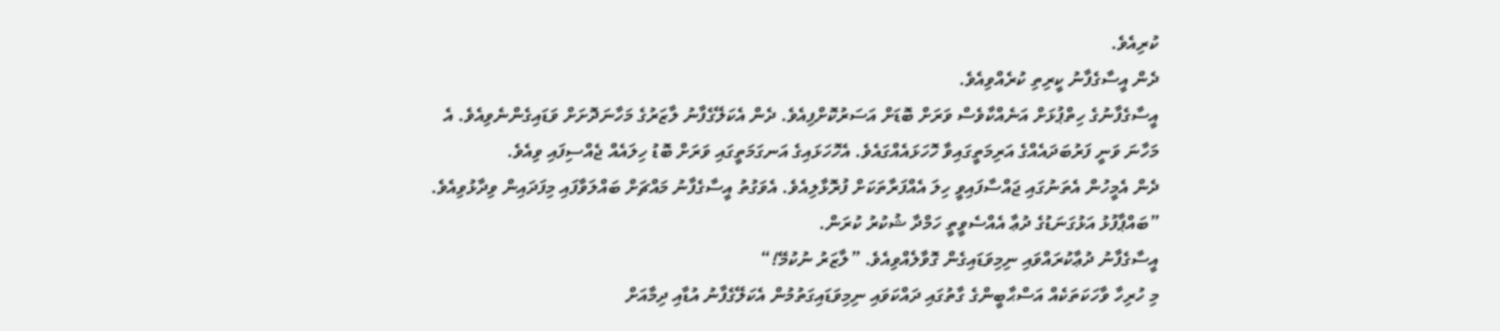ކުރިއެވެ.
ދެން އީސާގެފާނު ކީރިތި ކުރެއްވިއެވެ.
އީސާގެފާނުގެ ހިތްޕުޅަށް އަނެއްކާވެސް ވަރަށް ބޮޑަށް އަސަރުކޮށްފިއެވެ. ދެން އެކަލޭގެފާނު ލާޒަރުގެ މަހާނަދޮށަށް ވަޑައިގެންނެވިއެވެ. އެ މަހާނަ ވަނީ ފަރުބަދައެއްގެ އަރިމަތީގައިވާ ހޮހަޅައެއްގައެވެ. އެހޮހަޅައިގެ އަނގަމަތީގައި ވަރަށް ބޮޑު ހިލައެއް ޖެއްސިފައި ވިއެވެ.
ދެން އެމީހުން އެތަނުގައި ޖައްސާފައިވީ ހިލަ އެއްފަރާތަކަށް ފުރޮޅާލިއެވެ. އެވަގުތު އީސާގެފާނު މައްޗަށް ބައްލަވާފައި މިފަދައިން ވިދާޅުވިއެވެ. ”ބައްޕާފުޅު އަޅުގަނަޑުގެ ދުޢާ އެއްސެވީތީ ހަމްދާ ޝުކުރު ކުރަން.
އީސާގެފާނު ދުޢާކުރައްވައި ނިމިވަޑައިގެން ގޮވާލެއްވިއެވެ. ”ލާޒަރު ނުކުމޭ!“
މި ހުރިހާ ވާހަކަތަކެއް އަސްޙާބީންގެ ގާތުގައި ދައްކަވައި ނިމިވަޑައިގަތުމުން އެކަލޭގެފާނު އުޑާއި ދިމާއަށް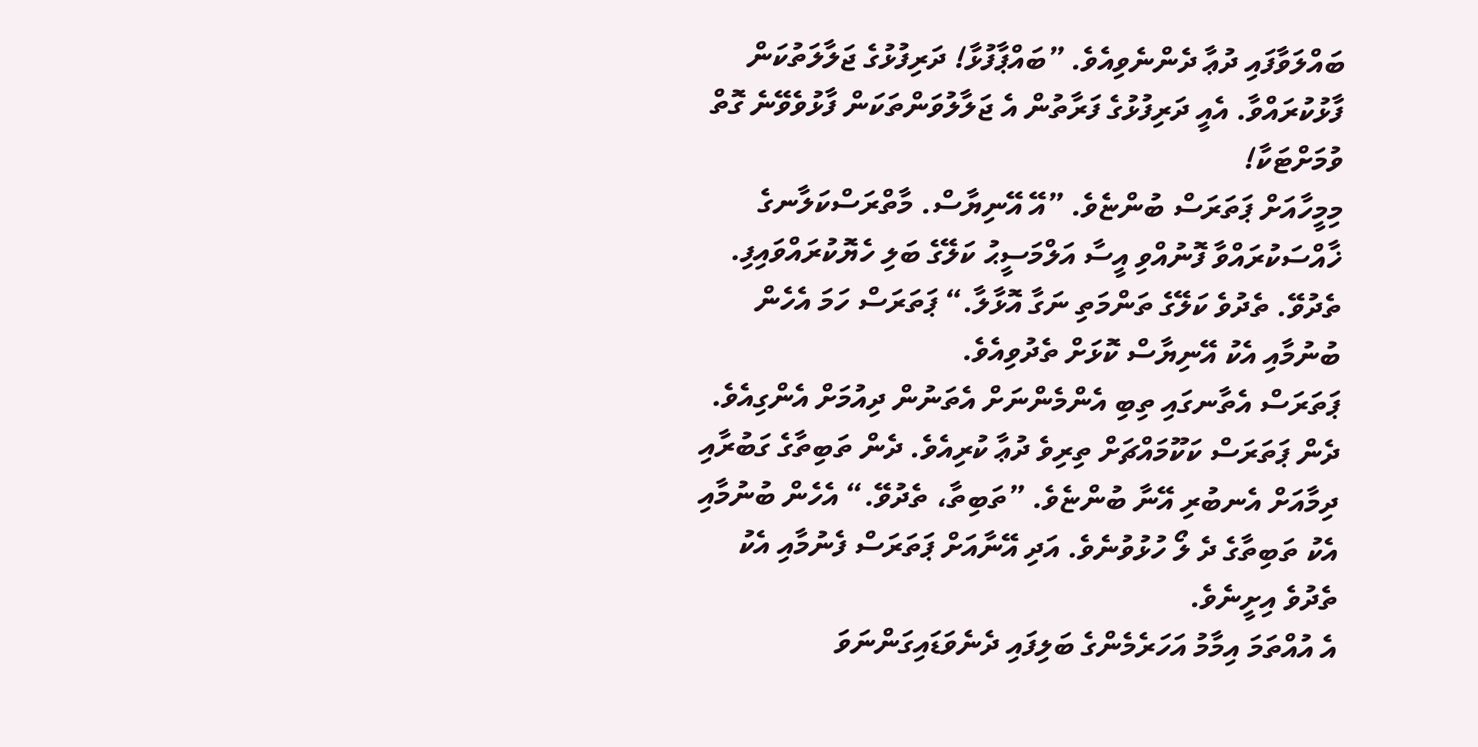ބައްލަވާފައި ދުޢާ ދެންނެވިއެވެ. ”ބައްޕާފުޅާ! ދަރިފުޅުގެ ޖަލާލަތުކަން ފާޅުކުރައްވާ. އެއީ ދަރިފުޅުގެ ފަރާތުން އެ ޖަލާލުވަންތަކަން ފާޅުވެވޭނެ ގޮތް ވުމަށްޓަކާ!
މިމީހާއަށް ޕަތަރަސް ބުންޏެވެ. ”އޭ އޭނިޔާސް. މާތްރަސްކަލާނގެ ޚާއްސަކުރައްވާ ފޮނުއްވި އީސާ އަލްމަސީޙު ކަލޭގެ ބަލި ހެޔޮކުރައްވައިފި. ތެދުވޭ. ތެދުވެ ކަލޭގެ ތަންމަތި ނަގާ އޮޅާލާ.“ ޕަތަރަސް ހަމަ އެހެން ބުނުމާއި އެކު އޭނިޔާސް ކޮޅަށް ތެދުވިއެވެ.
ޕަތަރަސް އެތާނގައި ތިބި އެންމެންނަށް އެތަނުން ދިއުމަށް އެންގިއެވެ. ދެން ޕަތަރަސް ކަކޫމައްޗަށް ތިރިވެ ދުޢާ ކުރިއެވެ. ދެން ތަބިތާގެ ގަބުރާއި ދިމާއަށް އެނބުރި އޭނާ ބުންޏެވެ. ”ތަބިތާ، ތެދުވޭ.“ އެހެން ބުނުމާއި އެކު ތަބިތާގެ ދެ ލޯ ހުޅުވުނެވެ. އަދި އޭނާއަށް ޕަތަރަސް ފެނުމާއި އެކު ތެދުވެ އިށީނެވެ.
އެ އުއްތަމަ އިމާމު އަހަރެމެންގެ ބަލިފައި ދެނެވަޑައިގަންނަވަ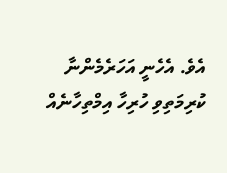އެވެ. އެހެނީ އަހަރެމެންނާ ކުރިމަތިވި ހުރިހާ އިމްތިހާނެއް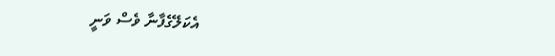އެކަލޭގެފާނާ ވެސް ވަނީ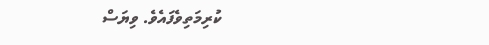ކުރިމަތިވެފައެވެ. ވިޔަސް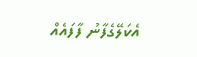އެކަލޭގެފާނު ފާފައެއް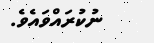ނުކުރައްވައެވެ.